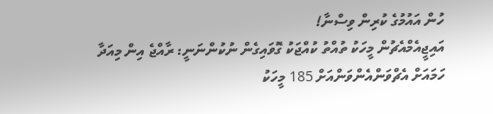ހުން އައުމުގެ ކުރިން ވިސްނާ!
އައިޖީއެމްއެޗުން މީހަކު ތުއްތު ކުއްޖަކު ގޮވައިގެން ނުކުންނަނީ: ރާއްޖެ އިން މިއަދާ ހަމައަށް އެޗްވަންއެންވަންއަށް 185 މީހަކު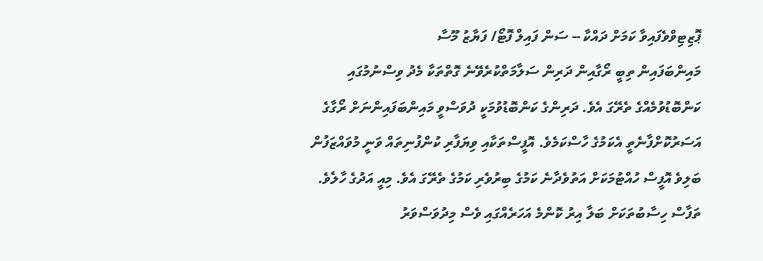ޕޮޒިޓިވްވެފައިވާ ކަމަށް ދައްކާ -- ސަން ފައިލް ފޮޓޯ/ ފަޔާޒު މޫސާ
މައިންބަފައިން ތިބީ ރޯގާއިން ދަރިން ސަލާމަތްކުރެވޭނެ ގޮތްތަކާ މެދު ވިސްނުމުގައި ކަންބޮޑުވުމެއްގެ ތެރޭގަ އެވެ. ދަރިންގެ ކަންބޮޑުވުމަކީ ދުވަސްވީ މައިންބަފައިންނަށް ރޯގާގެ އަސަރުކޮށްފާނެތީ އެކަމުގެ ހާސްކަމެވެ. އޮފީސްތަކާއި ވިޔަފާރި ކުންފުނިތައް ވަނީ މުވައްޒަފުން ބަލިވެ އޮފީސް ހުއްޓުމަކަށް އަތުވެދާނެ ކަމުގެ ބިރުވެރި ކަމުގެ ތެރޭގަ އެވެ. މިއީ އަދުގެ ހާލެވެ.
ތަފާސް ހިސާބުތަކަށް ބަލާ އިރު ކޮންމެ އަހަރެއްގައި ވެސް މިދުވަސްވަރު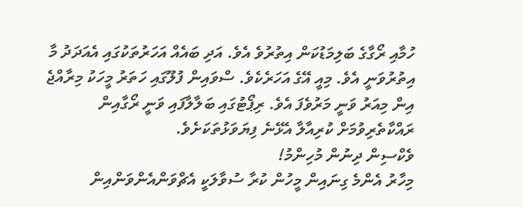ހުމާއި ރޯގާގެ ބަލިމަޑުކަން އިތުރުވެ އެވެ. އަދި ބައެއް އަހަރުތަކުގައި އެއަދަދު މާ އިތުރުވަނީ އެވެ. މިއީ އޭގެ އަހަރެކެވެ. ސްވައިން ފުލޫގައި ހަތަރު މީހަކު މިރާއްޖެ އިން މިއަރު ވަނީ މަރުވެފަ އެވެ. ރިޕޯޓުގައި ބަލާލާފައި ވަނީ ރޯގާއިން ރައްކާތެރިވުމަށް ކުރިއާލާ އެޅޭނެ ފިޔަވަޅުތަކަށެވެ.
ވެކްސިން ދިނުން މުހިންމު!
މިހާރު އެންމެ ގިނައިން މީހުން ކުރާ ސުވާލަކީ އެޗްވަންއެންވަންއިން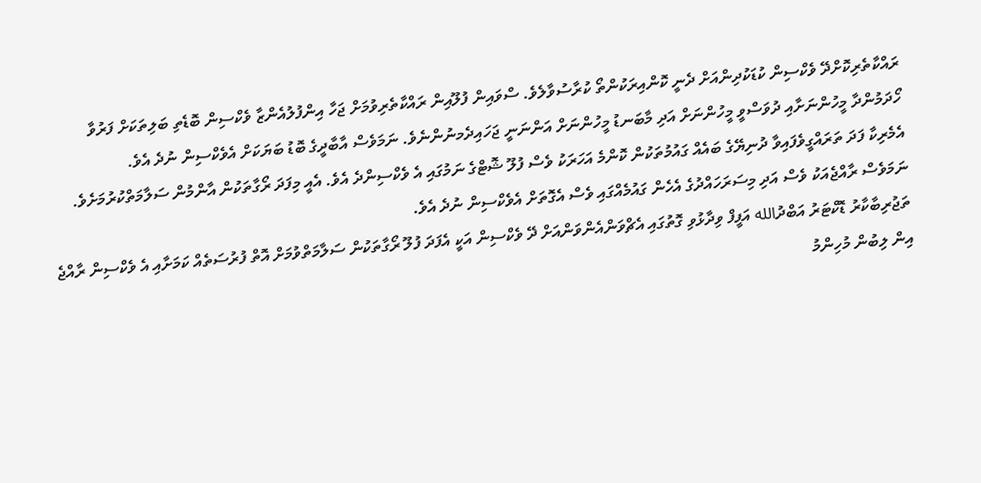ރައްކާތެރިކޮށްދޭ ވެކްސިން ކުޑަކުދިންއަށް ދެނީ ކޮންއިރަކުންތޯ ކުރާސުވާލެވެ. ސްވައިން ފުލޫއިން ރައްކާތެރިވުމަށް ޖަހާ އިންފުލުއެންޒާ ވެކްސިން ބޮޑެތި ބަލިތަކަށް ފަރުވާ ހޯދަމުންދާ މީހުންނަށާއި ދުވަސްވީ މީހުންނަށް އަދި މާބަނޑު މީހުންނަށް އަންނަނީ ޖަހައިދެމނުންނެވެ. ނަމަވެސް އާބާދީގެ ބޮޑު ބަޔަކަށް އެވެކްސިން ނުދެ އެވެ.
އެމެރިކާ ފަދަ ތަރައްގީވެފައިވާ ދުނިޔޭގެ ބައެއް ގައުމުތަކުން ކޮންމެ އަހަރަކު ވެސް ފުލޫ ޝޮޓްގެ ނަމުގައި އެ ވެކްސިންދެ އެވެ. އެއީ މިފަދަ ރޯގާތަކުން އާންމުން ސަލާމަތްކުރުމަށެވެ. ނަމަވެސް ރާއްޖެއަކު ވެސް އަދި މިސަރަހައްދުގެ އެހެން ގައުމެއްގައި ވެސް އެގޮތަށް އެވެކްސިން ނުދެ އެވެ.
ތަޖުރިބާކާރު ޑޮކްޓަރު އަބްދުالله އަފީފް ވިދާޅުވި ގޮތުގައި އެޗްވަންއެންވަންއަށް ދޭ ވެކްސިން އަކީ އެފަދަ ފުލޫ ރޯގާތަކުން ސަލާމަތްވުމަށް އޮތް ފުރުސަތެއް ކަމަށާއި އެ ވެކްސިން ރާއްޖެ އިން ލިބުން މުހިންމު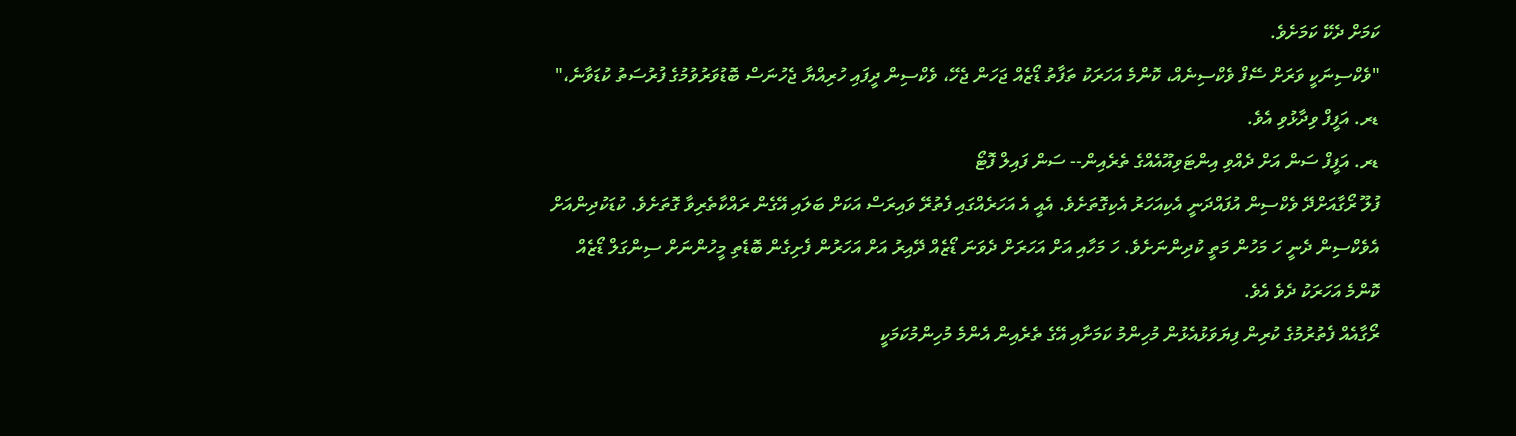ކަމަށް ދެކޭ ކަމަށެވެ.
"ވެކްސިނަކީ ވަރަށް ސޭފް ވެކްސިނެއް، ކޮންމެ އަހަރަކު ތަފާތު ޑޯޒެއް ޖަހަން ޖެހޭ، ވެކްސިން ދީފައި ހުރިއްޔާ ޖެހުނަސް ބޮޑުވަރުވުމުގެ ފުރުސަތު ކުޑަވާނެ،" ޑރ. އަފީފް ވިދާޅުވި އެވެ.
ޑރ. އަފީފް ސަން އަށް ދެއްވި އިންޓަވިއޫއެއްގެ ތެރެއިން-- ސަން ފައިލް ފޮޓޯ
ފުލޫ ރޯގާއަށްދޭ ވެކްސިން އުފައްދަނީ އެކިއަހަރު އެކިގޮތަށެވެ. އެއީ އެ އަހަރެއްގައި ފެތުރޭ ވައިރަސް އަކަށް ބަލައި އޭގެން ރައްކާތެރިވާ ގޮތަށެވެ. ކުޑަކުދިންއަށް އެވެކްސިން ދެނީ ހަ މަހުން މަތީ ކުދިންނަށެވެ. ހަ މަހާއި އަށް އަހަރަށް ދެވަނަ ޑޯޒެއް ދޭއިރު އަށް އަހަރުން ފެށިގެން ބޮޑެތި މީހުންނަށް ސިންގަލް ޑޯޒެއް ކޮންމެ އަހަރަކު ދެވެ އެވެ.
ރޯގާއެއް ފެތުރުމުގެ ކުރިން ފިޔަވަޅުއެޅުން މުހިންމު ކަމަށާއި އޭގެ ތެރެއިން އެންމެ މުހިންމުކަމަކީ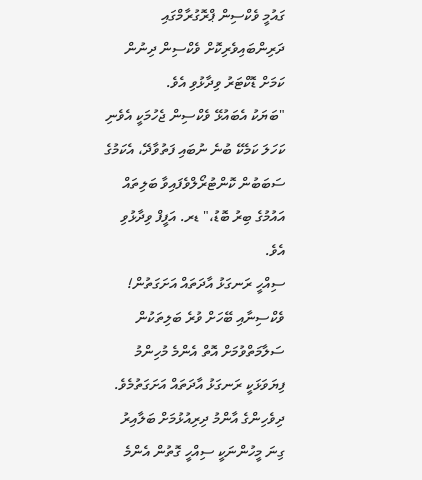ގައުމީ ވެކްސިން ޕްރޮގުރާމްގައި ދަރިންބައިވެރިކޮށް ވެކްސިން ދިނުން ކަމަށް ޑޮކްޓަރު ވިދާޅުވި އެވެ.
"ބަޔަކު އެބައުޅޭ ވެކްސިން ޖެހުމަކީ އެވެނި ކަހަލަ ކަމެކޭ ބުނެ ނުބައި ފަތުވާދޭ، އެކަމުގެ ސަބަބުން ކޮންޓުރޯލްވެފައިވާ ބަލިތައް އައުމުގެ ބިރު ބޮޑު،" ޑރ. އަފީފް ވިދާޅުވި އެވެ.
ސިއްހީ ރަނގަޅު އާދަތައް އަށަގަތުން!
ވެކްސިނާއި ބޭހަށް ވުރެ ބަލިތަކުން ސަލާމަތްވުމަށް އޮތް އެންމެ މުހިންމު ފިޔަވަޅަކީ ރަނގަޅު އާދަތައް އަށަގަތުމެވެ. ދިވެހިންގެ އާންމު ދިރިއުޅުމަށް ބަލާއިރު ގިނަ މީހުންނަކީ ސިއްހީ ގޮތުން އެންމެ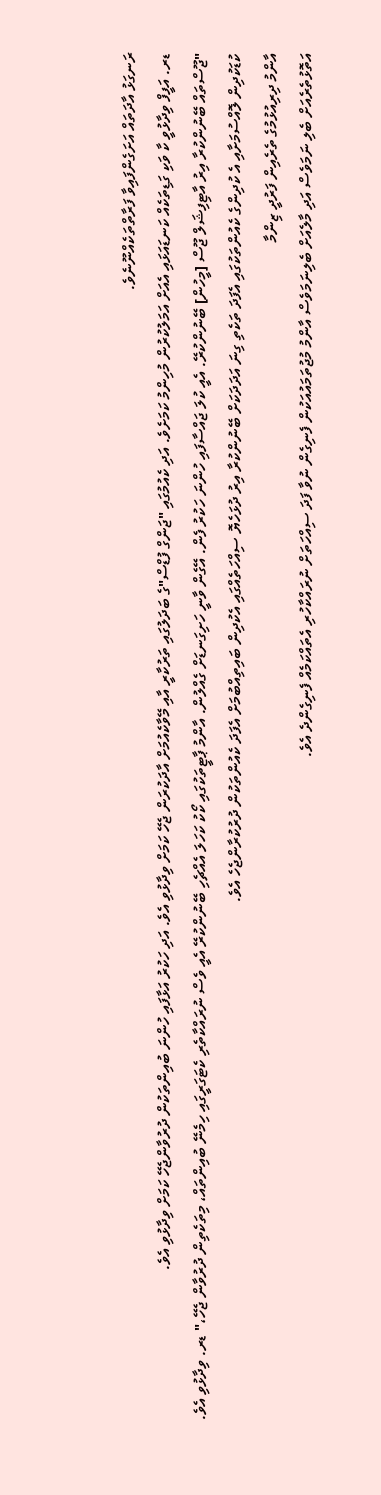ރަނގަޅު އާދަތައް އަށަގެންފައިވާ ފަރާތްތަކެއްނޫނެވެ.
ޑރ. އަފީފް ވިދާޅުވީ ކާ ވަކި ގަޑިތަކެއް ކަނޑައަޅައި އެއަށް އަމަލުކުރުން މުހިންމު ކަމަށެވެ. އަދި ކެއުމުގައި "ޖަންގް ފުޑްސް"ގެ ބަދަލުގައި ތަރުކާރީ އާއި މޭވާކެއުމަށް އާދަކުރަން ޖެހޭ ކަމަށް ވިދާޅުވި އެވެ. އަދި ހަކުރު އަޅާފައި ހުންނަ ބުއިންތަކުން ދުރުވާންޖެހޭ ކަމަށް ވިދާޅުވި އެވެ.
"ޖޫސްތައް ބޭނުންކުރާ އިރު އާޓިފިޝަލް ޖޫސް [މީހުން] ބޭނުންކުރޭ. އެއީ ކުލަ ޖައްސާފައި ހުންނަ ހަކުރު ފެން. އޭގެން ވާނީ ހަށިގަނޑަށް ގެއްލުން. އާންމު ޕާޓީތަކުގައި ކޯކު ކަހަލަ އެއްޗެހި ބޭނުންކުރޭ އެއީ ވެސް ނުރައްކާތެރި ކެޓަގަރީގައި ހިމެނޭ ބުއިންތައް، މިތަކެތިން ދުރުވާން ޖެހޭ،" ޑރ. ވިދާޅުވި އެވެ.
ކުޑަކުދިން ލޮއްސުމަށާއި އެ ކުދިންގެ ކެއުންތަކުގައި އެފަދަ ތަކެތި ގިނަ އަދަދަކަށް ބޭނުންކުރާ އިރު ދުޅަހެޔޮ ސިއްހަތެއްގައި އެކުދިން ބައިތިއްބުމަށް އެފަދަ ކެއުންތަކުން ދުރުކުރާންޖެހެ އެވެ.
އާންމު ދިރިއުޅުމުގެ ތެރެއިން ފަރުދީ ޒިންމާ
އަތޮޅުތެރެއަށް ބެލި ނަމަވެސް އަދި މާލެއަށް ބެލިނަމަވެސް އާންމު މުޖުތަމައުއަކުން ފެނިގެން ނުވާ ފަދަ ސިއްހަތަށް ނުރައްކާހުރި އެތައްކަމެއް ފެނިގެންދެ އެވެ.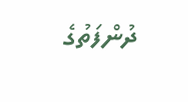ދުންފަތުގެ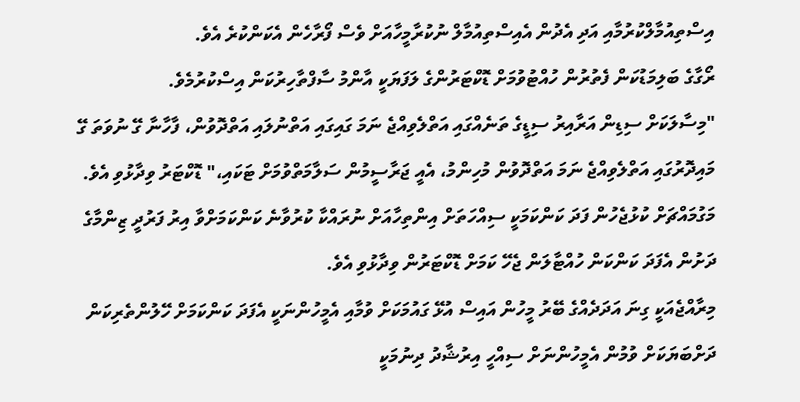އިސްތިއުމާލްކުރުމާއި އަދި އެދުން އެއިސްތިއުމާލް ނުކުރާމީހާއަށް ވެސް ފޯރާހެން އެކަންކުރެ އެވެ.
ރޯގާގެ ބަލިމަޑުކަން ފެތުރުން ހުއްޓުވުމަށް ޑޮކްޓަރުންގެ ލަފަޔަކީ އާންމު ސާފްތާހިރުކަން އިސްކުރުމެވެ.
"މިސާލަކަށް ސިޑިން އަރާއިރު ސިޑީގެ ތަނެއްގައި އަތްލެވިއްޖެ ނަމަ ގައިގައި އަތްނުލައި އަތްދޮވުން، ފާހާނާ ގޭ ނުވަތަ ގޭ މައިދޮރުގައި އަތްލެވިއްޖެ ނަމަ އަތްދޮވުން މުހިންމު، އެއީ ޖަރާސީމުން ސަލާމަތްވުމަށް ޓަކައި،" ޑޮކްޓަރު ވިދާޅުވި އެވެ.
މަގުމައްޗަށް ކުޅުޖެހުން ފަދަ ކަންކަމަކީ ސިއްހަތަށް އިންތިހާއަށް ނުރައްކާ ކުރުވާނެ ކަންކަމަށްވާ އިރު ފަރުދީ ޒިންމާގެ ދަށުން އެފަދަ ކަންކަން ހުއްޓާލަން ޖެހޭ ކަމަށް ޑޮކްޓަރުން ވިދާޅުވި އެވެ.
މިރާއްޖެއަކީ ގިނަ އަދަދެއްގެ ބޭރު މީހުން އައިސް އުޅޭ ގައުމަކަށް ވުމާއި އެމީހުންނަކީ އެފަދަ ކަންކަމަށް ހޭލުންތެރިކަން ދަށްބަޔަކަށް ވުމުން އެމީހުންނަށް ސިއްހީ އިރުޝާދު ދިނުމަކީ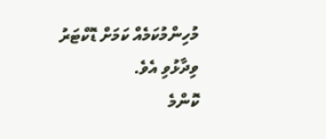މުހިންމުކަމެއް ކަމަށް ޑޮކްޓަރު ވިދާޅުވި އެވެ.
ކޮންމެ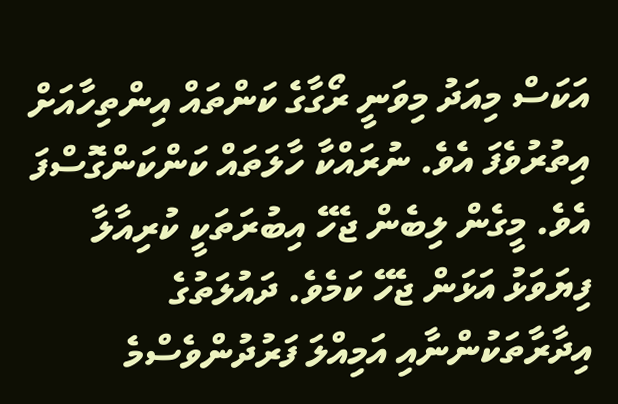އަކަސް މިއަދު މިވަނީ ރޯގާގެ ކަންތައް އިންތިހާއަށް އިތުރުވެފަ އެވެ. ނުރައްކާ ހާލަތައް ކަންކަންގޮސްފަ އެވެ. މީގެން ލިބެން ޖެހޭ އިބުރަތަކީ ކުރިއާލާ ފިޔަވަޅު އަޅަން ޖެހޭ ކަމެވެ. ދައުލަތުގެ އިދާރާތަކުންނާއި އަމިއްލަ ފަރުދުންވެސްމެ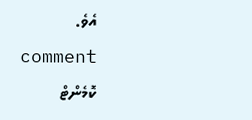އެވެ.
comment ކޮމެންޓް